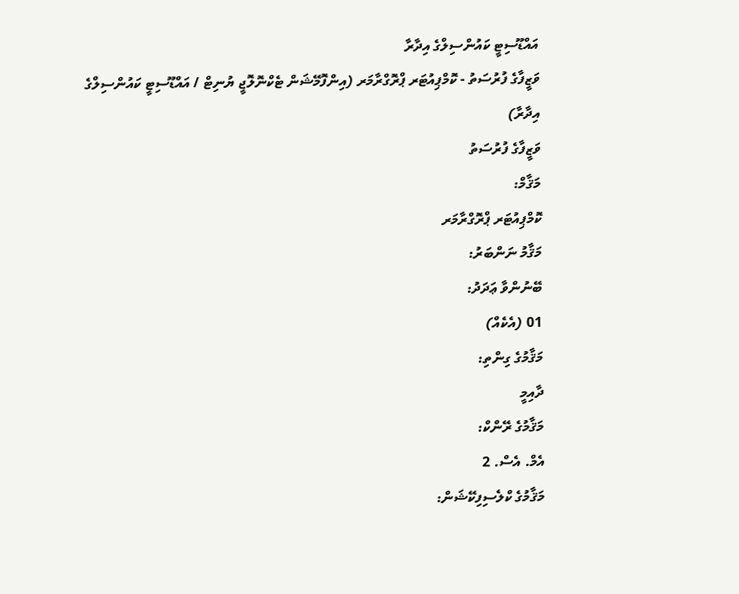އައްޑޫސިޓީ ކައުންސިލްގެ އިދާރާ
ވަޒީފާގެ ފުރުސަތު - ކޮމްޕިއުޓަރ ޕްރޮގްރާމަރ (އިންފޮމޭޝަން ޓެކްނޮލޮޖީ ޔުނިޓް / އައްޑޫސިޓީ ކައުންސިލްގެ އިދާރާ)
ވަޒީފާގެ ފުރުސަތު
މަޤާމް:
ކޮމްޕިއުޓަރ ޕްރޮގްރާމަރ
މަޤާމު ނަންބަރު:
ބޭނުންވާ ޢަދަދު:
01 (އެކެއް)
މަޤާމުގެ ގިންތި:
ދާއިމީ
މަޤާމުގެ ރޭންކް:
އެމް. އެސް. 2
މަޤާމުގެ ކްލެސިފިކޭޝަން: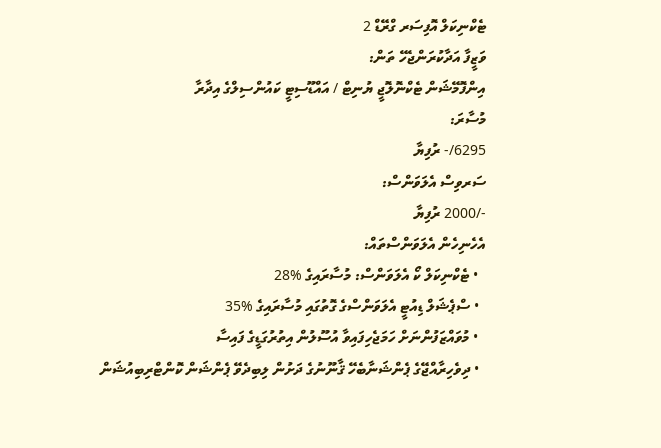ޓެކްނިކަލް އޮފިސަރ ގްރޭޑް 2
ވަޒީފާ އަދާކުރަންޖެހޭ ތަން:
އިންފޮމޭޝަން ޓެކްނޮލޮޖީ ޔުނިޓް / އައްޑޫސިޓީ ކައުންސިލްގެ އިދާރާ
މުސާރަ:
6295/- ރުފިޔާ
ސަރވިސް އެލަވަންސް:
-/2000 ރުފިޔާ
އެހެނިހެން އެލަވަންސްތައް:
  • ޓެކްނިކަލް ކޯ އެލަވަންސް: މުސާރައިގެ %28
  • ސްޕެޝަލް ޑިއުޓީ އެލަވަންސްގެ ގޮތުގައި މުސާރައިގެ %35
  • މުވައްޒަފުންނަށް ހަމަޖެހިފައިވާ އުސޫލުން އިތުރުގަޑީގެ ފައިސާ
  • ދިވެހިރާއްޖޭގެ ޕެންޝަނާބެހޭ ޤާނޫނުގެ ދަށުން ލިބިދެވޭ ޕެންޝަން ކޮންޓްރިބިއުޝަން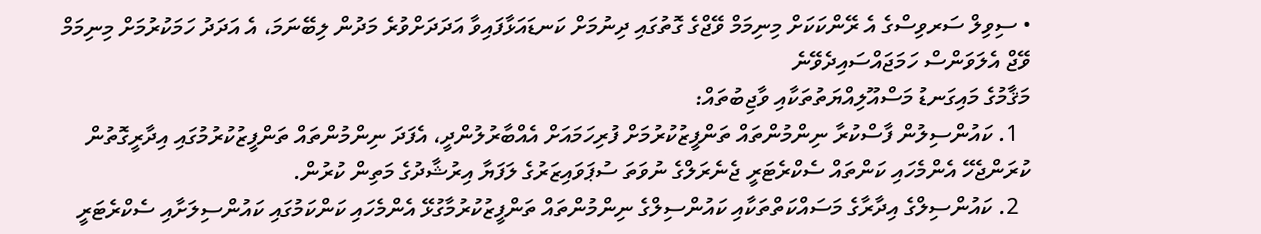• ސިވިލް ސަރވިސްގެ އެ ރޭންކަކަށް މިނިމަމް ވޭޖްގެ ގޮތުގައި ދިނުމަށް ކަނޑައަޅާފައިވާ އަދަދަށްވުރެ މަދުން ލިބޭނަމަ، އެ އަދަދު ހަމަކުރުމަށް މިނިމަމް ވޭޖް އެލަވަންސް ހަމަޖައްސައިދެވޭނެ
މަޤާމުގެ މައިގަނޑު މަސްއޫލިއްޔަތުތަކާއި ވާޖިބުތައް:
  1. ކައުންސިލުން ފާސްކުރާ ނިންމުންތައް ތަންފީޒުކުރުމަށް ފުރިހަމައަށް އެއްބާރުލުންދީ، އެފަދަ ނިންމުންތައް ތަންފީޒުކުރުމުގައި އިދާރީގޮތުން ކުރަންޖެހޭ އެންމެހައި ކަންތައް ސެކްރެޓަރީ ޖެނެރަލްގެ ނުވަތަ ސުޕަވައިޒަރުގެ ލަފަޔާ އިރުޝާދުގެ މަތިން ކުރުން.
  2. ކައުންސިލްގެ އިދާރާގެ މަސައްކަތްތަކާއި ކައުންސިލްގެ ނިންމުންތައް ތަންފީޒުކުރުމާގުޅޭ އެންމެހައި ކަންކަމުގައި ކައުންސިލަށާއި ސެކްރެޓަރީ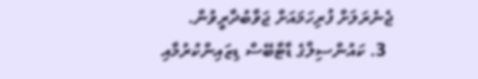ޖެނެރަލަށް ފުރިހަމައަށް ޖަވާބުދާރީވުން.
  3. ކައުންސިލްގެ ޑާޓާބޭސް ޑިޒައިންކުރުމާއި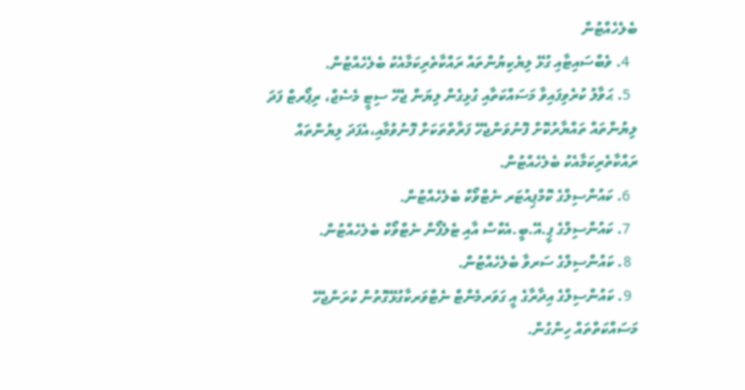ބެލެހެއްޓުން
  4. ވެބްސައިޓާއި ގުޅޭ ލިޔެކިޔުންތައް ރައްކާތެރިކަމާއެކު ބެލެހެއްޓުން.
  5. ޙަވާލު ކުރެވިފައިވާ މަސައްކަތާއި ގުޅިގެން ލިޔަން ޖެހޭ ސިޓީ މެސެޖް، ރިޕޯރޓް ފަދަ ލިޔުންތައް ތައްޔާރުކޮށް ފޮނުވަންޖެހޭ ފަރާތްތަކަށް ފޮނުވުމާއި،އެފަދަ ލިޔުންތައް ރައްކާތެރިކަމާއެކު ބެލެހެއްޓުން.
  6. ކައުންސިލްގެ ކޮމްޕިއުޓަރ ނެޓްވޯކް ބެލެހެއްޓުން.
  7. ކައުންސިލްގެ ޕީ.އޭ.ބީ.އެކްސް އާއި ޓެލެފޯން ނެޓްވޯކް ބެލެހެއްޓުން.
  8. ކައުންސިލްގެ ސަރވާ ބެލެހެއްޓުން.
  9. ކައުންސިލްގެ އިދާރާގެ އީ ގަވަރމެންޓް ނެޓްވަރކާގުޅޭގޮތުން ކުރަންޖެހޭ މަސައްކަތްތައް ހިންގުން.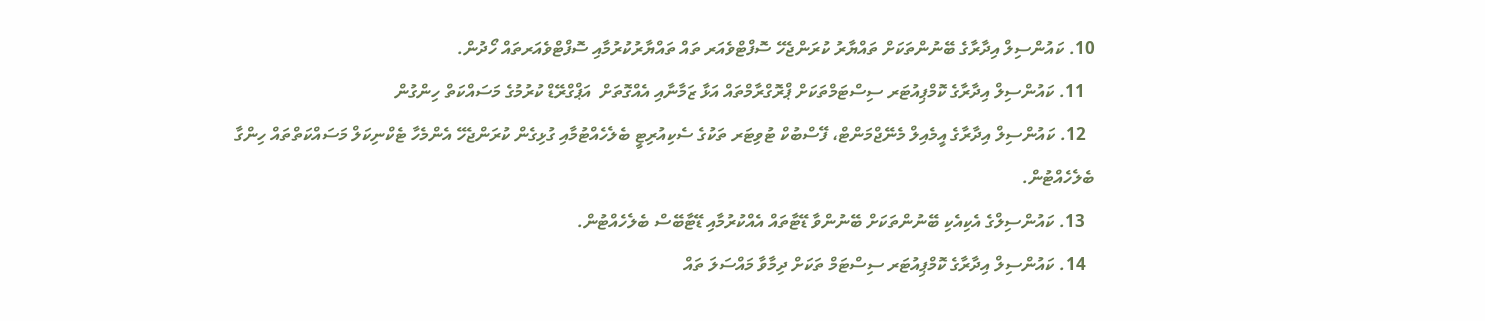10. ކައުންސިލް އިދާރާގެ ބޭނުންތަކަށް ތައްޔާރު ކުރަންޖެހޭ ސޮފްޓްވެއަރ ތައް ތައްޔާރުކުރުމާއި ސޮފްޓްވެއަރތައް ހޯދުން.
  11. ކައުންސިލް އިދާރާގެ ކޮމްޕިއުޓަރ ސިސްޓަމްތަކަށް ޕްރޮގްރާމްތައް އަޅާ ޒަމާނާއި އެއްގޮތަށް  އަޕްގްރޭޑް ކުރުމުގެ މަސައްކަތް ހިންގުން
  12. ކައުންސިލް އިދާރާގެ އީމެއިލް މެނޭޖްމަންޓް، ފޭސްބުކް ޓުވިޓަރ ތަކުގެ ސެކިއުރިޓީ ބެލެހެއްޓުމާއި ގުޅިގެން ކުރަންޖެހޭ އެންމެހާ ޓެކްނިކަލް މަސައްކަތްތައް ހިންގާ ބެލެހެއްޓުން.
  13. ކައުންސިލްގެ އެކިއެކި ބޭނުންތަކަށް ބޭނުންވާ ޑޭޓާތައް އެއްކުރުމާއި ޑޭޓާބޭސް ބެލެހެއްޓުން.
  14. ކައުންސިލް އިދާރާގެ ކޮމްޕިއުޓަރ ސިސްޓަމް ތަކަށް ދިމާވާ މައްސަލަ ތައް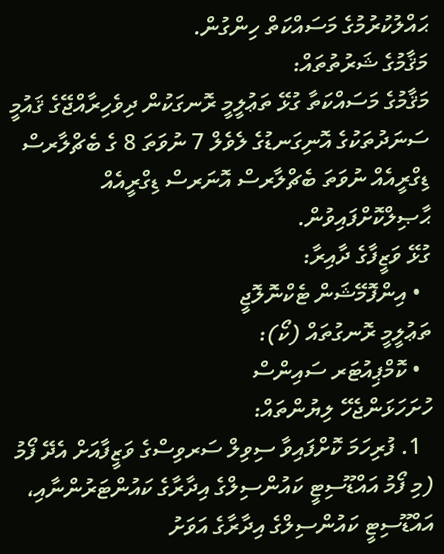ޙައްލުކުރުމުގެ މަސައްކަތް ހިންގުން.
މަޤާމުގެ ޝަރުތުތައް:
މަޤާމުގެ މަސައްކަތާ ގުޅޭ ތަޢުލީމީ ރޮނގަކުން ދިވެހިރާއްޖޭގެ ޤައުމީ ސަނަދުތަކުގެ އޮނިގަނޑުގެ ލެވެލް 7 ނުވަތަ 8 ގެ ބެޗްލާރސް ޑިގްރީއެއް ނުވަތަ ބެޗްލާރސް އޮނަރސް ޑިގްރީއެއް ޙާޞިލްކޮށްފައިވުން.
ގުޅޭ ވަޒީފާގެ ދާއިރާ:
  • އިންފޮމޭޝަން ޓެކްނޮލޮޖީ
ތަޢުލީމީ ރޮނގުތައް (ކޯ):
  • ކޮމްޕިއުޓަރ ސައިންސް
ހުށަހަޅަންޖެހޭ ލިޔުންތައް:
  1. ފުރިހަމަ ކޮށްފައިވާ ސިވިލް ސަރވިސްގެ ވަޒީފާއަށް އެދޭ ފޯމު (މި ފޯމު އައްޑޫސިޓީ ކައުންސިލްގެ އިދާރާގެ ކައުންޓަރުންނާއި، އައްޑޫސިޓީ ކައުންސިލްގެ އިދާރާގެ އަވަށު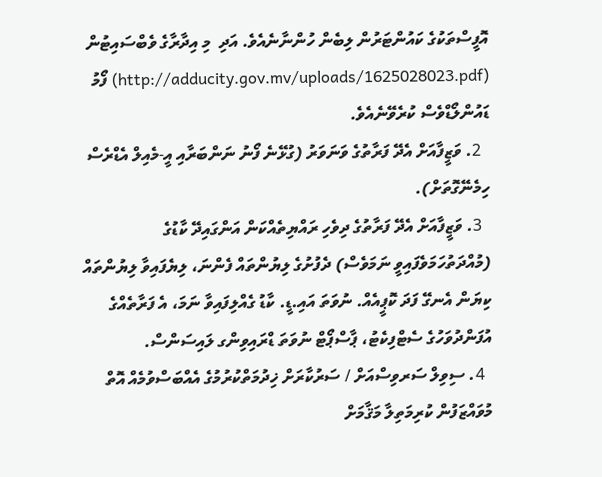އޮފީސްތަކުގެ ކައުންޓަރުން ލިބެން ހުންނާނެއެވެ. އަދި  މި އިދާރާގެ ވެބްސައިޓުން (http://adducity.gov.mv/uploads/1625028023.pdf) ފޯމު ޑައުންލޯޑްވެސް ކުރެވޭނެއެވެ.
  2. ވަޒީފާއަށް އެދޭ ފަރާތުގެ ވަނަވަރު (ގުޅޭނެ ފޯނު ނަންބަރާއި އީ-މެއިލް އެޑްރެސް ހިމެނޭގޮތަށް).
  3. ވަޒީފާއަށް އެދޭ ފަރާތުގެ ދިވެހި ރައްޔިތެއްކަން އަންގައިދޭ ކާޑުގެ (މުއްދަތުހަމަވެފައިވީ ނަމަވެސް) ދެފުށުގެ ލިޔުންތައް ފެންނަ، ލިޔެފައިވާ ލިޔުންތައް ކިޔަން އެނގޭ ފަދަ ކޮޕީއެއް. ނުވަތަ އައި.ޑީ. ކާޑު ގެއްލިފައިވާ ނަމަ، އެ ފަރާތެއްގެ އުފަންދުވަހުގެ ސެޓްފިކެޓު، ޕާސްޕޯޓް ނުވަތަ ޑްރައިވިންގ ލައިސަންސް.
  4. ސިވިލް ސަރވިސްއަށް / ސަރުކާރަށް ޚިދުމަތްކުރުމުގެ އެއްބަސްވުމެއް އޮތް މުވައްޒަފުން ކުރިމަތިލާ މަޤާމަށް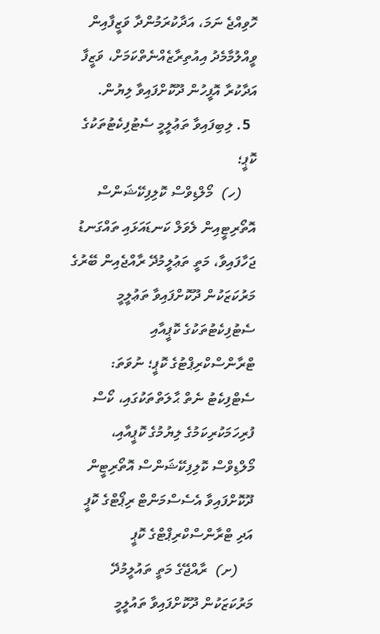ހޮވިއްޖެ ނަމަ، އަދާކުރަމުންދާ ވަޒީފާއިން ވީއްލުމާމެދު އިއުތިރާޒެއްނެތްކަމަށް، ވަޒީފާ އަދާކުރާ އޮފީހުން ދޫކޮށްފައިވާ ލިޔުން.
  5. ލިބިފައިވާ ތަޢުލީމީ ސެޓުފިކެޓުތަކުގެ ކޮޕީ؛
    (ހ)  މޯލްޑިވްސް ކޮލިފިކޭޝަންސް އޮތޯރިޓީއިން ލެވަލް ކަނޑައަޅައި ތައްގަނޑު ޖަހާފައިވާ، މަތީ ތަޢުލީމުދޭ ރާއްޖެއިން ބޭރުގެ މަރުކަޒަކުން ދޫކޮށްފައިވާ ތަޢުލީމީ ސެޓުފިކެޓުތަކުގެ ކޮޕީއާއި ޓްރާންސްކްރިޕްޓުގެ ކޮޕީ؛ ނުވަތަ: ސެޓްފިކެޓު ނެތް ޙާލަތްތަކުގައި، ކޯސް ފުރިހަމަކުރިކަމުގެ ލިޔުމުގެ ކޮޕީއާއި، މޯލްޑިވްސް ކޮލިފިކޭޝަންސް އޮތޯރިޓީން ދޫކޮށްފައިވާ އެސެސްމަންޓް ރިޕޯޓްގެ ކޮޕީ އަދި ޓްރާންސްކްރިޕްޓްގެ ކޮޕީ
    (ށ)  ރާއްޖޭގެ މަތީ ތައުލީމުދޭ މަރުކަޒަކުން ދޫކޮށްފައިވާ ތައުލީމީ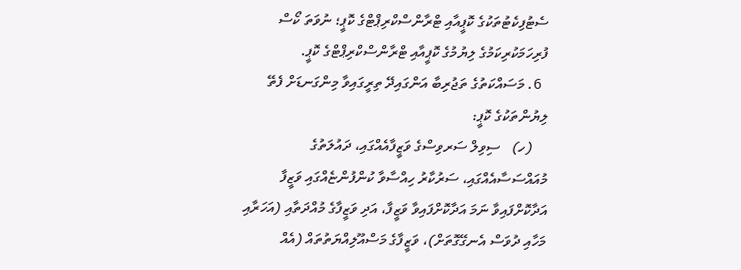ސެޓުފިކެޓުތަކުގެ ކޮޕީއާއި ޓްރާންސްކްރިޕްޓްގެ ކޮޕީ؛ ނުވަތަ ކޯސް ފުރިހަމަކުރިކަމުގެ ލިޔުމުގެ ކޮޕީއާއި ޓްރާންސްކްރިޕްޓްގެ ކޮޕީ.
  6. މަސައްކަތުގެ ތަޖުރިބާ އަންގައިދޭ ތިރީގައިވާ މިންގަނޑަށް ފެތޭ ލިޔުންތަކުގެ ކޮޕީ:
    (ހ)   ސިވިލް ސަރވިސްގެ ވަޒީފާއެއްގައި، ދައުލަތުގެ މުއައްސަސާއެއްގައި، ސަރުކާރު ހިއްސާވާ ކުންފުންޏެއްގައި ވަޒީފާ އަދާކޮށްފައިވާ ނަމަ އަދާކޮށްފައިވާ ވަޒީފާ، އަދި ވަޒީފާގެ މުއްދަތާއި (އަހަރާއި މަހާއި ދުވަސް އެނގޭގޮތަށް)، ވަޒީފާގެ މަސްއޫލިއްޔަތުތައް (އެއް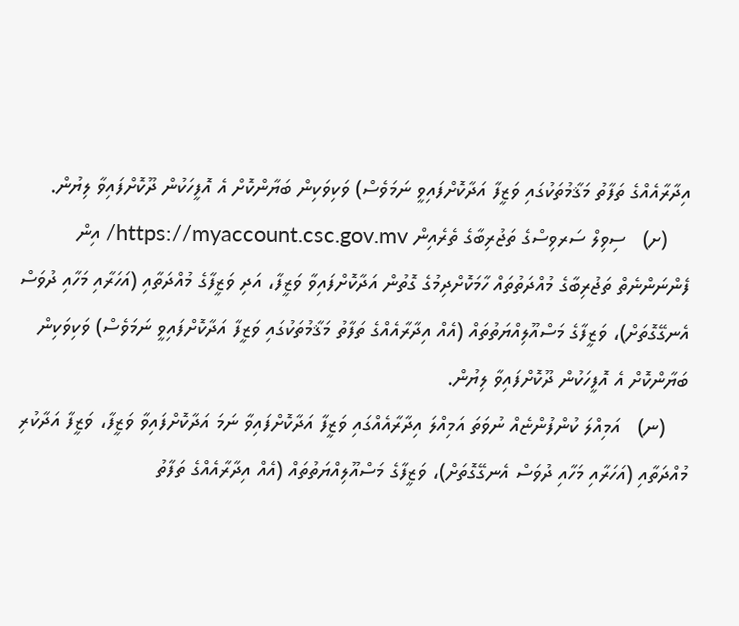އިދާރާއެއްގެ ތަފާތު މަޤާމުތަކުގައި ވަޒީފާ އަދާކޮށްފައިވީ ނަމަވެސް) ވަކިވަކިން ބަޔާންކޮށް އެ އޮފީހަކުން ދޫކޮށްފައިވާ ލިޔުން.
    (ށ)   ސިވިލް ސަރވިސްގެ ތަޖުރިބާގެ ތެރެއިން https://myaccount.csc.gov.mv/ އިން ފެންނަންނެތް ތަޖުރިބާގެ މުއްދަތުތައް ހާމަކޮށްދިމުގެ ގޮތުން އަދާކޮށްފައިވާ ވަޒީފާ، އަދި ވަޒީފާގެ މުއްދަތާއި (އަހަރާއި މަހާއި ދުވަސް އެނގޭގޮތަށް)، ވަޒީފާގެ މަސްއޫލިއްޔަތުތައް (އެއް އިދާރާއެއްގެ ތަފާތު މަޤާމުތަކުގައި ވަޒީފާ އަދާކޮށްފައިވީ ނަމަވެސް) ވަކިވަކިން ބަޔާންކޮށް އެ އޮފީހަކުން ދޫކޮށްފައިވާ ލިޔުން.
    (ނ)   އަމިއްލަ ކުންފުންޏެއް ނުވަތަ އަމިއްލަ އިދާރާއެއްގައި ވަޒީފާ އަދާކޮށްފައިވާ ނަމަ އަދާކޮށްފައިވާ ވަޒީފާ، ވަޒީފާ އަދާކުރި މުއްދަތާއި (އަހަރާއި މަހާއި ދުވަސް އެނގޭގޮތަށް)، ވަޒީފާގެ މަސްއޫލިއްޔަތުތައް (އެއް އިދާރާއެއްގެ ތަފާތު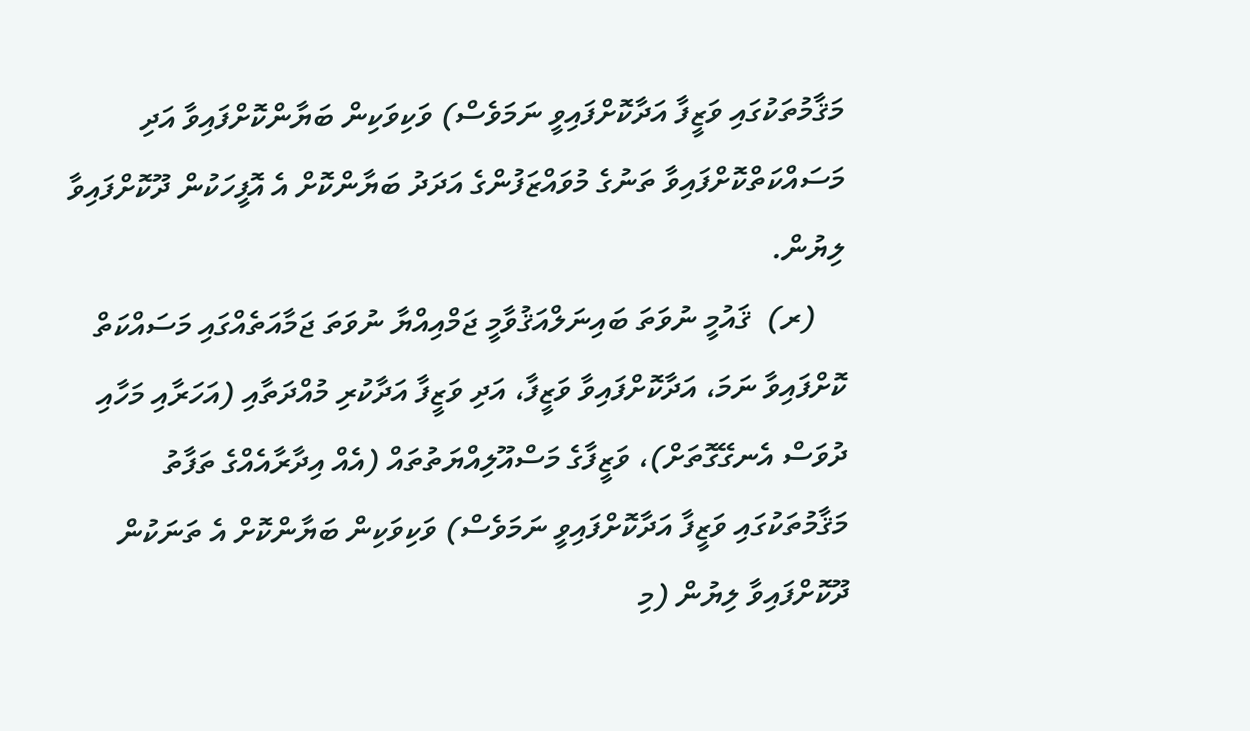މަޤާމުތަކުގައި ވަޒީފާ އަދާކޮށްފައިވީ ނަމަވެސް) ވަކިވަކިން ބަޔާންކޮށްފައިވާ އަދި މަސައްކަތްކޮށްފައިވާ ތަނުގެ މުވައްޒަފުންގެ އަދަދު ބަޔާންކޮށް އެ އޮފީހަކުން ދޫކޮށްފައިވާ ލިޔުން.
    (ރ)  ޤައުމީ ނުވަތަ ބައިނަލްއަޤުވާމީ ޖަމްއިއްޔާ ނުވަތަ ޖަމާއަތެއްގައި މަސައްކަތް ކޮށްފައިވާ ނަމަ، އަދާކޮށްފައިވާ ވަޒީފާ، އަދި ވަޒީފާ އަދާކުރި މުއްދަތާއި (އަހަރާއި މަހާއި ދުވަސް އެނގޭގޮތަށް)، ވަޒީފާގެ މަސްއޫލިއްޔަތުތައް (އެއް އިދާރާއެއްގެ ތަފާތު މަޤާމުތަކުގައި ވަޒީފާ އަދާކޮށްފައިވީ ނަމަވެސް) ވަކިވަކިން ބަޔާންކޮށް އެ ތަނަކުން ދޫކޮށްފައިވާ ލިޔުން (މި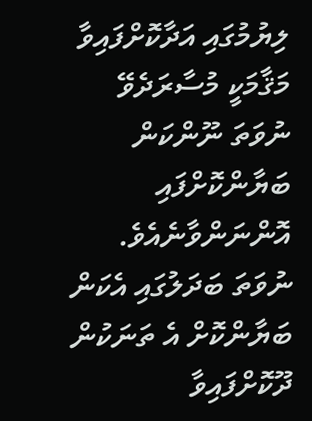ލިޔުމުގައި އަދާކޮށްފައިވާ މަޤާމަކީ މުސާރަދެވޭ ނުވަތަ ނޫންކަން ބަޔާންކޮށްފައި އޮންނަންވާނެއެވެ. ނުވަތަ ބަދަލުގައި އެކަން ބަޔާންކޮށް އެ ތަނަކުން ދޫކޮށްފައިވާ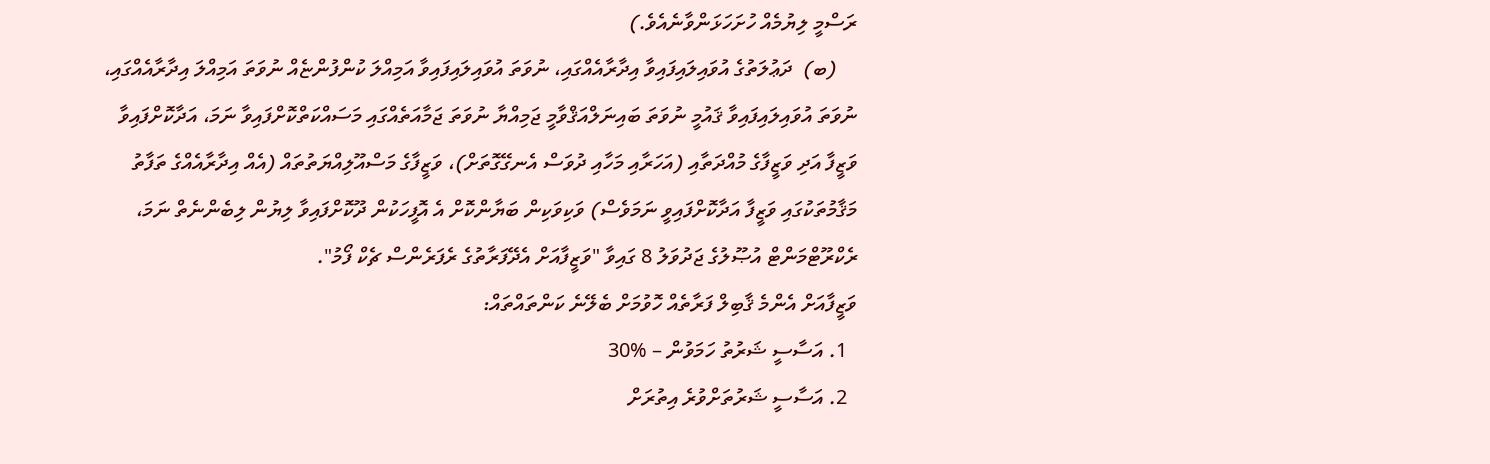ރަސްމީ ލިޔުމެއް ހުށަހަޅަންވާނެއެވެ.)
    (ބ)  ދަޢުލަތުގެ އުވައިލައިފައިވާ އިދާރާއެއްގައި، ނުވަތަ އުވައިލައިފައިވާ އަމިއްލަ ކުންފުންޏެއް ނުވަތަ އަމިއްލަ އިދާރާއެއްގައި، ނުވަތަ އުވައިލައިފައިވާ ޤައުމީ ނުވަތަ ބައިނަލްއަޤްވާމީ ޖަމިއްޔާ ނުވަތަ ޖަމާއަތެއްގައި މަސައްކަތްކޮށްފައިވާ ނަމަ، އަދާކޮށްފައިވާ ވަޒީފާ އަދި ވަޒީފާގެ މުއްދަތާއި (އަހަރާއި މަހާއި ދުވަސް އެނގޭގޮތަށް)، ވަޒީފާގެ މަސްއޫލިއްޔަތުތައް (އެއް އިދާރާއެއްގެ ތަފާތު މަޤާމުތަކުގައި ވަޒީފާ އަދާކޮށްފައިވީ ނަމަވެސް) ވަކިވަކިން ބަޔާންކޮށް އެ އޮފީހަކުން ދޫކޮށްފައިވާ ލިޔުން ލިބެންނެތް ނަމަ، ރެކްރޫޓްމަންޓް އުޞޫލުގެ ޖަދުވަލު 8 ގައިވާ "ވަޒީފާއަށް އެދޭފަރާތުގެ ރެފަރެންސް ޗެކް ފޯމު".
ވަޒީފާއަށް އެންމެ ޤާބިލް ފަރާތެއް ހޮވުމަށް ބެލޭނެ ކަންތައްތައް:
  1. އަސާސީ ޝަރުތު ހަމަވުން – %30
  2. އަސާސީ ޝަރުތަށްވުރެ އިތުރަށް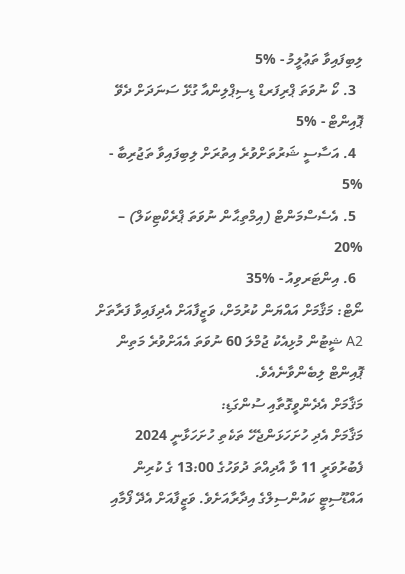ލިބިފައިވާ ތަޢުލީމު - %5
  3. ކޯ ނުވަތަ ޕްރިފަރޑް ޑިސިޕްލިންއާ ގުޅޭ ސަނަދަށް ދެވޭ ޕޮއިންޓް - %5
  4. އަސާސީ ޝަރުތަށްވުރެ އިތުރަށް ލިބިފައިވާ ތަޖުރިބާ - %5
  5. އެސެސްމަންޓް (އިމްތިޙާން ނުވަތަ ޕްރެކްޓިކަލް) – %20
  6. އިންޓަރވިއު - %35
ނޯޓް: މަޤާމަށް އައްޔަން ކުރުމަށް، ވަޒީފާއަށް އެދިފައިވާ ފަރާތަށް A2 ޝީޓުން މުޅިއެކު ޖުމްލަ 60 ނުވަތަ އެއަށްވުރެ މަތިން ޕޮއިންޓް ލިބެންވާނެއެވެ.
މަޤާމަށް އެދެންވީގޮތާއި ސުންގަޑި:
މަޤާމަށް އެދި ހުށަހަޅަންޖެހޭ ތަކެތި ހުށަހަޅާނީ 2024 ފެބުރުވަރީ 11 ވާ އާދިއްތަ ދުވަހުގެ 13:00 ގެ ކުރިން އައްޑޫސިޓީ ކައުންސިލްގެ އިދާރާއަށެވެ. ވަޒީފާއަށް އެދޭ ފޯމާއި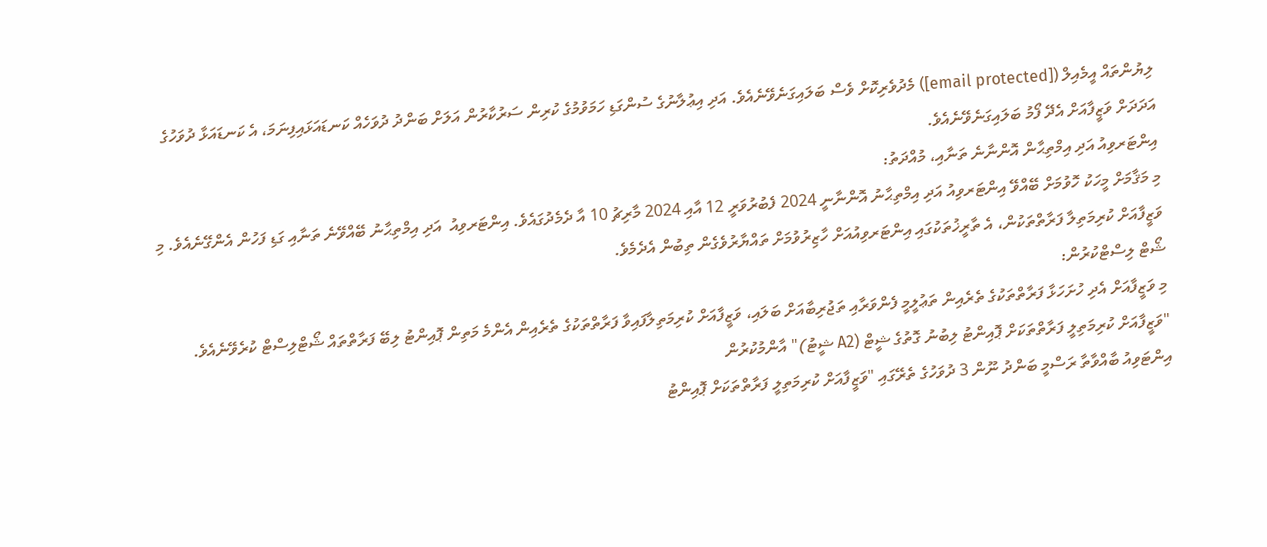ލިޔުންތައް އީމެއިލް ([email protected]) މެދުވެރިކޮށް ވެސް ބަލައިގަނެވޭނެއެވެ. އަދި އިޢުލާނުގެ ސުންގަޑި ހަމަވުމުގެ ކުރިން ސަރުކާރުން އަލަށް ބަންދު ދުވަހެއް ކަނޑައަޅައިފިނަމަ، އެ ކަނޑައަޅާ ދުވަހުގެ އަދަދަށް ވަޒީފާއަށް އެދޭ ފޯމު ބަލައިގަނެވޭނެއެވެ.
އިންޓަރވިއު އަދި އިމްތިޙާން އޮންނާނެ ތަނާއި، މުއްދަތު:
މި މަޤާމަށް މީހަކު ހޮވުމަށް ބޭއްވޭ އިންޓަރވިއު އަދި އިމްތިޙާނު އޮންނާނީ 2024 ފެބުރުވަރީ 12 އާއި 2024 މާރިޗު 10 އާ ދެމެދުގައެވެ. އިންޓަރވިއު  އަދި އިމްތިޙާނު ބޭއްވޭނެ ތަނާއި ގަޑި ފަހުން އެންގޭނެއެވެ. މި ވަޒީފާއަށް ކުރިމަތިލާ ފަރާތްތަކުން، އެ ތާރީޚުތަކުގައި އިންޓަރވިއުއަށް ހާޒިރުވުމަށް ތައްޔާރުވެގެން ތިބުން އެދެމެވެ.
ޝޯޓް ލިސްޓްކުރުން:
މި ވަޒީފާއަށް އެދި ހުށަހަޅާ ފަރާތްތަކުގެ ތެރެއިން ތަޢުލީމީ ފެންވަރާއި ތަޖުރިބާއަށް ބަލައި، ވަޒީފާއަށް ކުރިމަތިލާފައިވާ ފަރާތްތަކުގެ ތެރެއިން އެންމެ މަތިން ޕޮއިންޓު ލިބޭ ފަރާތްތައް ޝޯޓްލިސްޓް ކުރެވޭނެއެވެ.
"ވަޒީފާއަށް ކުރިމަތިލީ ފަރާތްތަކަށް ޕޮއިންޓު ލިބުނު ގޮތުގެ ޝީޓް (A2 ޝީޓު)" އާންމުކުރުން
އިންޓަވިއު ބާއްވާތާ ރަސްމީ ބަންދު ނޫން 3 ދުވަހުގެ ތެރޭގައި "ވަޒީފާއަށް ކުރިމަތިލީ ފަރާތްތަކަށް ޕޮއިންޓު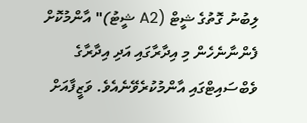ލިބުނު ގޮތުގެ ޝީޓް (A2 ޝީޓު)" އާންމުކޮށް ފެންނާނެހެން މި އިދާރާގައި އަދި އިދާރާގެ ވެބްސައިޓްގައި އާންމުކުރެވޭނެއެވެ. ވަޒީފާއަށް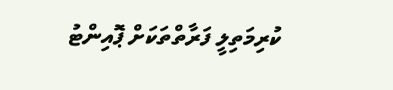ކުރިމަތިލީ ފަރާތްތަކަށް ޕޮއިންޓު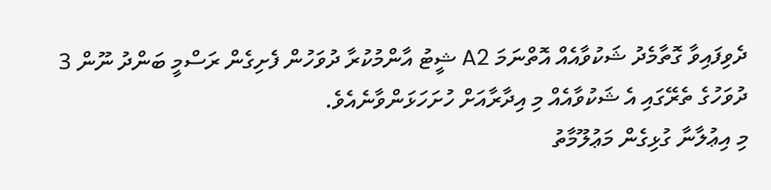ދެވިފައިވާ ގޮތާމެދު ޝަކުވާއެއް އޮތްނަމަ A2 ޝީޓު އާންމުކުރާ ދުވަހުން ފެށިގެން ރަސްމީ ބަންދު ނޫން 3 ދުވަހުގެ ތެރޭގައި އެ ޝަކުވާއެއް މި އިދާރާއަށް ހުށަހަޅަންވާނެއެވެ.
މި އިޢުލާނާ ގުޅިގެން މަޢުލޫމާތު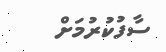ސާފުކުރުމަށް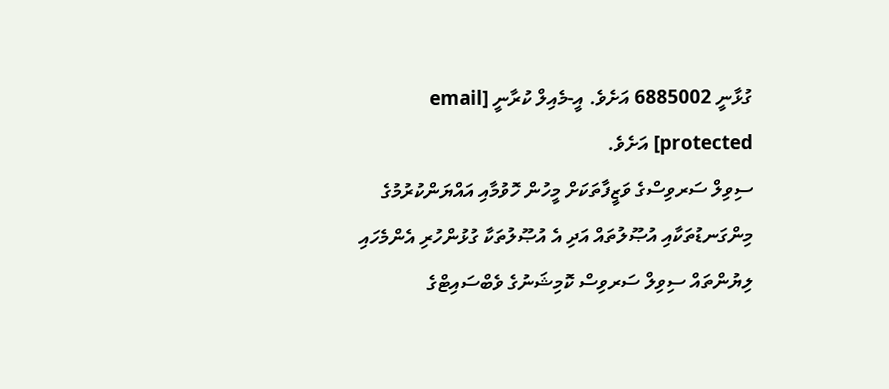ގުޅާނީ 6885002 އަށެވެ. އީ-މެއިލް ކުރާނީ [email protected] އަށެވެ.
ސިވިލް ސަރވިސްގެ ވަޒީފާތަކަށް މީހުން ހޮވުމާއި އައްޔަންކުރުމުގެ މިންގަނޑުތަކާއި އުޞޫލުތައް އަދި އެ އުޞޫލުތަކާ ގުޅުންހުރި އެންމެހައި ލިޔުންތައް ސިވިލް ސަރވިސް ކޮމިޝަނުގެ ވެބްސައިޓްގެ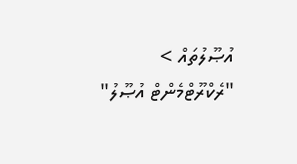އުޞޫލުތައް > "ރެކްރޫޓްމެންޓް އުޞޫލު"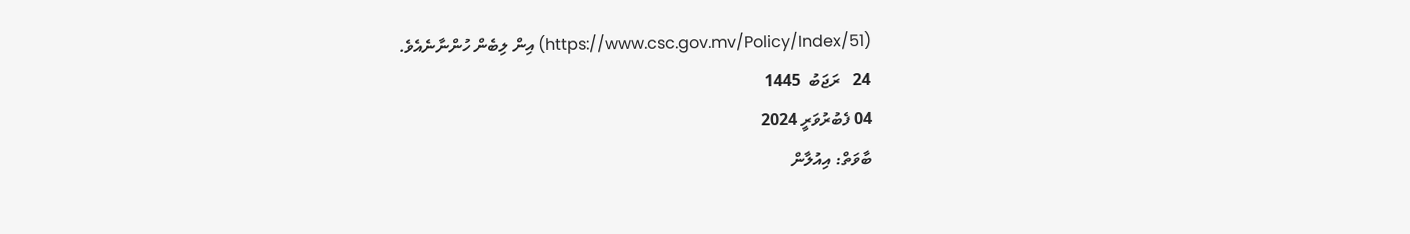(https://www.csc.gov.mv/Policy/Index/51) އިން ލިބެން ހުންނާނެއެވެ.
24   ރަޖަބު  1445
04 ފެބުރުވަރީ 2024
ބާވަތް: އިއުލާން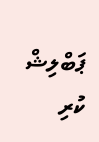ޕަބްލިޝް ކުރި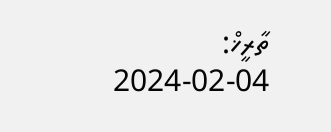ތާރީޚް: 04-02-2024